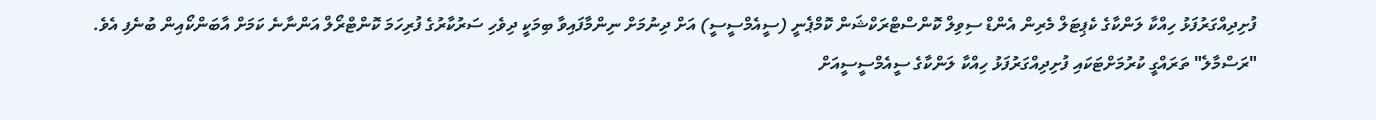ފުށިދިއްގަރުފަޅު ހިއްކާ ލަންކާގެ ކެޕިޓަލް މެރިން އެންޑް ސިވިލް ކޮންސްޓްރަކްޝަން ކޮމްޕެނީ (ސީއެމްސީސީ) އަށް ދިނުމަށް ނިންމާފައިވާ ބިމަކީ ދިވެހި ސަރުކާރުގެ ފުރިހަމަ ކޮންޓްރޯލް އަންނާނެ ކަމަށް އާބަންކޯއިން ބުނެފި އެވެ.
"ރަސްމާލެ" ތަރައްގީ ކުރުމަށްޓަކައި ފުށިދިއްގަރުފަޅު ހިއްކާ ލަންކާގެ ސީއެމްސީސީއަށް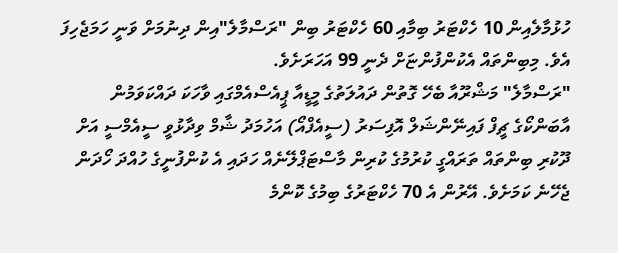ހުޅުމާލެއިން 10 ހެކްޓަރު ބިމާއި 60 ހެކްޓަރު ބިން "ރަސްމާލެ"އިން ދިނުމަށް ވަނީ ހަމަޖެހިފަ އެވެ. މިބިންތައް އެކުންފުންޏަށް ދެނީ 99 އަހަރަށެވެ.
"ރަސްމާލެ" މަޝްރޫއާ ބެހޭ ގޮތުން ދައުލަތުގެ މީޑީއާ ޕީއެސްއެމްގައި ވާހަކަ ދައްކަވަމުން އާބަންކޯގެ ޗީފް ފައިނޭންޝަލް އޮފިސަރު (ސީއެފްއޯ) އަހުމަދު ޝާމް ވިދާޅުވީ ސީއެމްސީ އަށް ދޫކުރި ބިންތައް ތަރައްގީ ކުރުމުގެ ކުރިން މާސްޓަޕްލޭނެއް ހަދައި އެ ކުންފުނީގެ ހުއްދަ ހޯދަން ޖެހޭނެ ކަމަށެވެ. އޭރުން އެ 70 ހެކްޓަރުގެ ބިމުގެ ކޮންމެ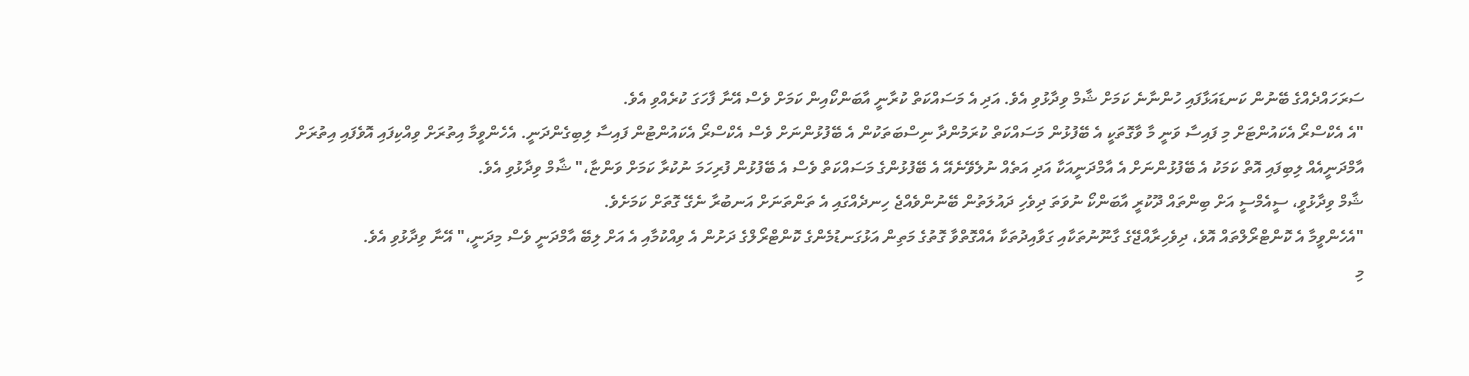ސަރަހައްދެއްގެ ބޭނުން ކަނޑައަޅާފައި ހުންނާނެ ކަމަށް ޝާމް ވިދާޅުވި އެވެ. އަދި އެ މަސައްކަތް ކުރާނީ އާބަންކޯއިން ކަމަށް ވެސް އޭނާ ފާހަގަ ކުރެއްވި އެވެ.
"އެ އެކްސްރޯ އެކައުންޓަށް މި ފައިސާ ވަނީ މާ ވާގޮތަކީ އެ ބޭފުޅުން މަސައްކަތް ކުރަމުންދާ ނިސްބަތަކުން އެ ބޭފުޅުންނަށް ވެސް އެކްސްރޯ އެކައުންޓުން ފައިސާ ލިބިގެންދަނީ. އެހެންވީމާ އިތުރަށް ވިއްކިފައި އޮވެފައި އިތުރަށް އާމްދަނީއެއް ލިބިފައި އޮތް ކަމަކު އެ ބޭފުޅުންނަށް އެ އާމްދަނީއަކާ އަދި އަތެއް ނުލެވޭނެއޭ އެ ބޭފުޅުންގެ މަސައްކަތް ވެސް އެ ބޭފުޅުން ފުރިހަމަ ނުކުރާ ކަމަށް ވަންޏާ،" ޝާމް ވިދާޅުވި އެވެ.
ޝާމް ވިދާޅުވީ، ސީއެމްސީ އަށް ބިންތައް ދޫކުރީ އާބަންކޯ ނުވަތަ ދިވެހި ދައުލަތުން ބޭނުންވެއްޖެ ހިނދެއްގައި އެ ތަންތަނަށް އަނބުރާ ނެގޭ ގޮތަށް ކަމަށެވެ.
"އެހެންވީމާ އެ ކޮންޓްރޯލްތައް އޮވެ، ދިވެހިރާއްޖޭގެ ގާނޫނުތަކާއި ގަވާއިދުތަކާ އެއްގޮތްވާ ގޮތުގެ މަތިން އަޅުގަނޑުމެންގެ ކޮންޓްރޯލްގެ ދަށުން އެ ވިއްކުމާއި އެ އަށް ލިބޭ އާމްދަނީ ވެސް މިދަނީ،" އޭނާ ވިދާޅުވި އެވެ.
މި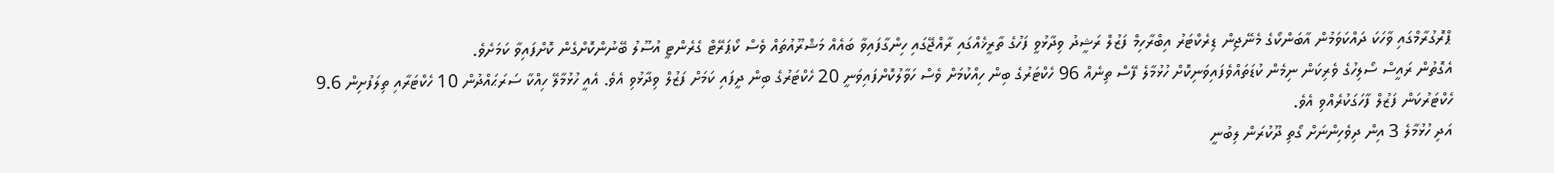ޕްރޮގުރާމްގައި ވާހަކަ ދައްކަވަމުން އާބަންކޯގެ މެނޭޖިން ޑިރެކްޓަރު އިބްރާހިމް ފަޒުލް ރަޝީދު ވިދާޅުވީ ފަހުގެ ތާރީޚެއްގައި ރާއްޖޭގައި ހިންގާފައިވާ ބައެއް މަޝްރޫއުތައް ވެސް ކޯޕަރޭޓް ގެރެންޓީ އުސޫލު ބޭނުންކޮށްގެން ކޮށްފައިވާ ކަމަށެވެ.
އެގޮތުން ރައީސް ސޯލިހުގެ ވެރިކަން ނިމެން ކުޑަތައްވެފައިވަނިކޮށް ހުޅުމާލެ ފޭސް ތިނެއް 96 ހެކްޓަރުގެ ބިން ހިއްކުމަށް ވެސް ހަވާލުކޮށްފައިވަނީ 20 ހެކްޓަރުގެ ބިން ދީފައި ކަމަށް ފަޒުލް ވިދާޅުވި އެވެ. އެއީ ހުޅުމާލޭ ހިއްކާ ސަރަޙައްދުން 10 ހެކްޓަރާއި ތިލަފުށިން 9.6 ހެކްޓަރުކަން ފަޒުލް ފާހަގަކުރެއްވި އެވެ.
އަދި ހުޅުމާލެ 3 އިން ދިވެހިންނަށް ގޯތި ދޫކުރަން ލިބުނީ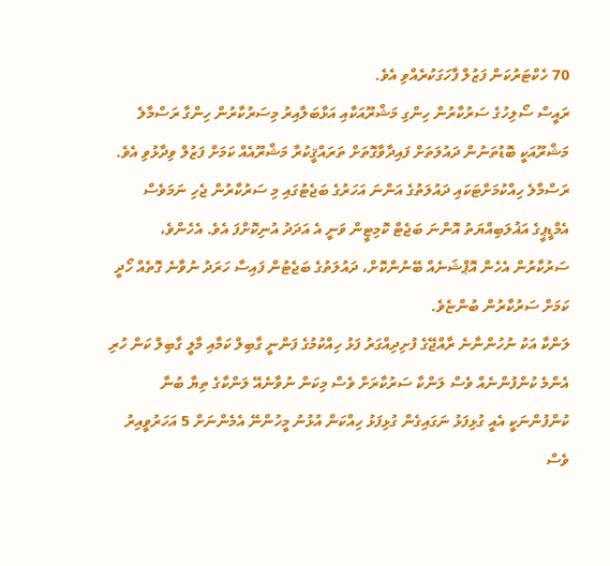70 ހެކްޓަރުކަން ފަޒުލް ފާހަގަކުރެއްވި އެވެ.
ރައީސް ސޯލިހުގެ ސަރުކާރުން ހިންގި މަޝްރޫއަކާއި އަޅާބަލާއިރު މިސަރުކާރުން ހިންގާ ރަސްމާލެ މަޝްރޫއަކީ ބޮޑުތަނުން ދައުލަތަށް ފައިދާވާގޮތަށް ތަރައްޤީކުރާ މަޝްރޫއެއް ކަމަށް ފަޒުލް ވިދާޅުވި އެވެ.
ރަސްމާލެ ހިއްކުމަށްޓަކައި ދައުލަތުގެ އަންނަ އަހަރުގެ ބަޖެޓުގައި މި ސަރުކާރުން ޖެހި ނަމަވެސް އެމްޑީޕީގެ އަޣުލަބިއްޔަތު އޮންނަ ބަޖެޓް ކޮމިޓީން ވަނީ އެ އަދަދު އުނިކޮށްފަ އެވެ. އެހެންވެ، ސަރުކާރުން އެހެން އޮޕްޝަނެއް ބޭނުންކޮށް، ދައުލަތުގެ ބަޖެޓުން ފައިސާ ހަރަދު ނުވާނެ ގޮތެއް ހޯދީ ކަމަށް ސަރުކާރުން ބުންޏެވެ.
ލަންކާ އަކު ނުހުންނާނެ ރާއްޖޭގެ ފުށިދިއްގަރު ފަޅު ހިއްކުމުގެ ފަންނީ ގާބިލް ކަމާއި މާލީ ގާބިލް ކަން ހުރި އެންމެ ކުންފުންނެއް ވެސް ލަންކާ ސަރުކާރަށް ވެސް މިކަން ނުވާނެއޭ ލަންކާގެ ތިޔާ ބުނާ ކުންފުންނަކީ އެއީ ގުޅިފަޅު ނަގައިގެން ގުޅިފަޅު ހިއްކަން އުޅުނު މީހުންނޭ އެމެންނަށް 5 އަހަރުވީއިރު ވެސް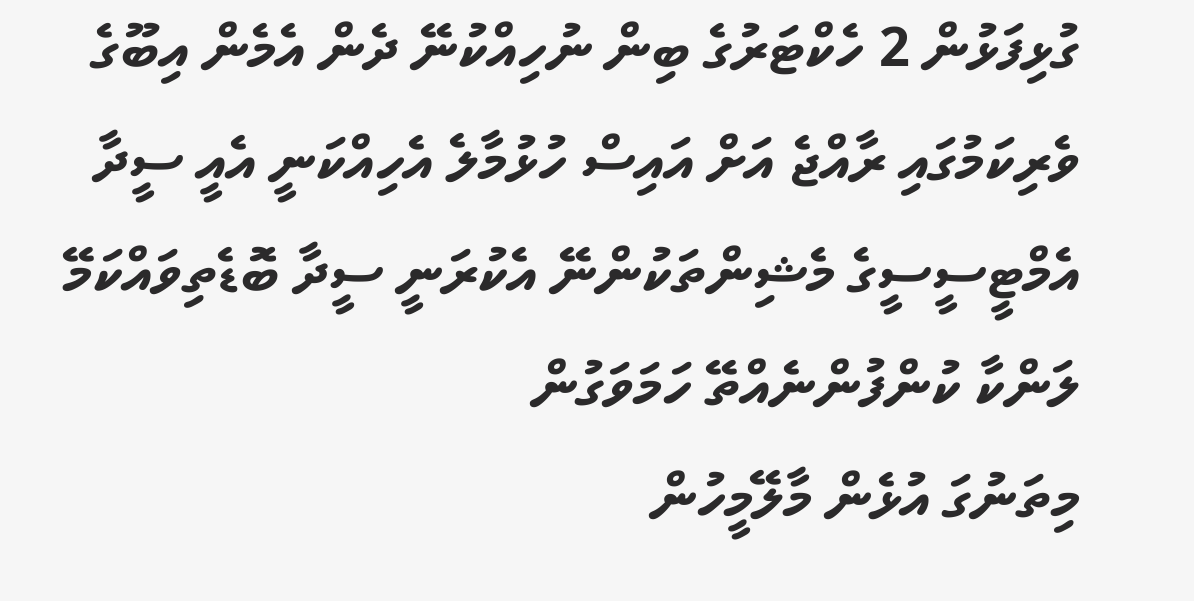ގުޅިފަޅުން 2 ހެކްޓަރުގެ ބިން ނުހިއްކުނޭ ދެން އެމެން އިބޫގެ ވެރިކަމުގައި ރާއްޖެ އަށް އައިސް ހުޅުމާލެ އެހިއްކަނީ އެއީ ސީދާ އެމްޓީސީސީގެ މެޝިންތަކުންނޭ އެކުރަނީ ސީދާ ބޮޑެތިވައްކަމޭ ލަންކާ ކުންފުންނެއްތޭ ހަމަވަގުން
މިތަނުގަ އުޅެން މާލޭމީހުން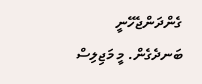ގެންދަންޖެހޭނީ ބަނދެގެން. މީ މަޖިލިސް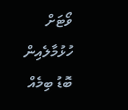ވޯޓަށް ހުޅުމާލެއިން ބޮޑު ބިމެއް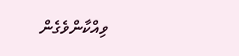ވިއްކާންވެގެން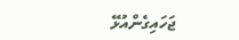ޖަހައިގެންއުޅޭ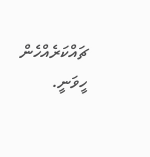ޗައްކަރެއްހެން ހީވަނީ.